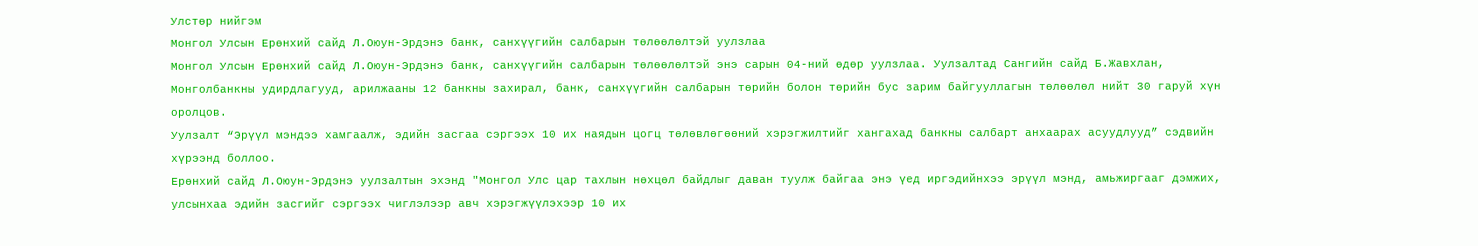Улстөр нийгэм
Монгол Улсын Ерөнхий сайд Л.Оюун-Эрдэнэ банк, санхүүгийн салбарын төлөөлөлтэй уулзлаа
Монгол Улсын Ерөнхий сайд Л.Оюун-Эрдэнэ банк, санхүүгийн салбарын төлөөлөлтэй энэ сарын 04-ний өдөр уулзлаа. Уулзалтад Сангийн сайд Б.Жавхлан, Монголбанкны удирдлагууд, арилжааны 12 банкны захирал, банк, санхүүгийн салбарын төрийн болон төрийн бус зарим байгууллагын төлөөлөл нийт 30 гаруй хүн оролцов.
Уулзалт “Эрүүл мэндээ хамгаалж, эдийн засгаа сэргээх 10 их наядын цогц төлөвлөгөөний хэрэгжилтийг хангахад банкны салбарт анхаарах асуудлууд” сэдвийн хүрээнд боллоо.
Ерөнхий сайд Л.Оюун-Эрдэнэ уулзалтын эхэнд "Монгол Улс цар тахлын нөхцөл байдлыг даван туулж байгаа энэ үед иргэдийнхээ эрүүл мэнд, амьжиргааг дэмжих, улсынхаа эдийн засгийг сэргээх чиглэлээр авч хэрэгжүүлэхээр 10 их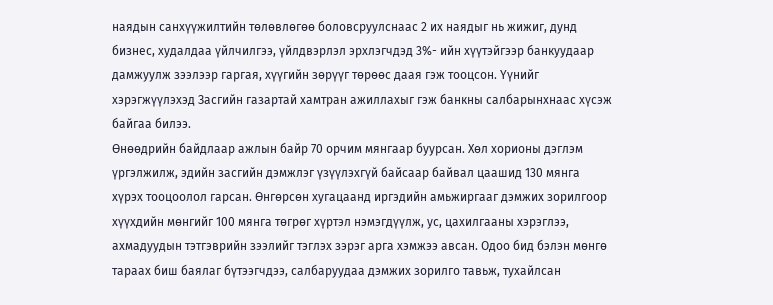наядын санхүүжилтийн төлөвлөгөө боловсруулснаас 2 их наядыг нь жижиг, дунд бизнес, худалдаа үйлчилгээ, үйлдвэрлэл эрхлэгчдэд 3%- ийн хүүтэйгээр банкуудаар дамжуулж зээлээр гаргая, хүүгийн зөрүүг төрөөс даая гэж тооцсон. Үүнийг хэрэгжүүлэхэд Засгийн газартай хамтран ажиллахыг гэж банкны салбарынхнаас хүсэж байгаа билээ.
Өнөөдрийн байдлаар ажлын байр 70 орчим мянгаар буурсан. Хөл хорионы дэглэм үргэлжилж, эдийн засгийн дэмжлэг үзүүлэхгүй байсаар байвал цаашид 130 мянга хүрэх тооцоолол гарсан. Өнгөрсөн хугацаанд иргэдийн амьжиргааг дэмжих зорилгоор хүүхдийн мөнгийг 100 мянга төгрөг хүртэл нэмэгдүүлж, ус, цахилгааны хэрэглээ, ахмадуудын тэтгэврийн зээлийг тэглэх зэрэг арга хэмжээ авсан. Одоо бид бэлэн мөнгө тараах биш баялаг бүтээгчдээ, салбаруудаа дэмжих зорилго тавьж, тухайлсан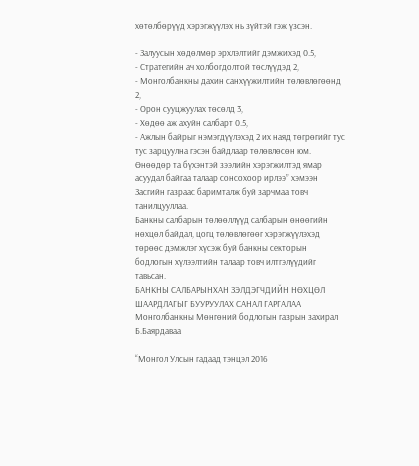хөтөлбөрүүд хэрэгжүүлэх нь зүйтэй гэж үзсэн.

- Залуусын хөдөлмөр эрхлэлтийг дэмжихэд 0.5,
- Стратегийн ач холбогдолтой төслүүдэд 2,
- Монголбанкны дахин санхүүжилтийн төлөвлөгөөнд 2,
- Орон сууцжуулах төсөлд 3,
- Хөдөө аж ахуйн салбарт 0.5,
- Ажлын байрыг нэмэгдүүлэхэд 2 их наяд төгрөгийг тус тус зарцуулна гэсэн байдлаар төлөвлөсөн юм. Өнөөдөр та бүхэнтэй зээлийн хэрэгжилтэд ямар асуудал байгаа талаар сонсохоор ирлээ” хэмээн Засгийн газраас баримталж буй зарчмаа товч танилцууллаа.
Банкны салбарын төлөөллүүд салбарын өнөөгийн нөхцөл байдал, цогц төлөвлөгөөг хэрэгжүүлэхэд төрөөс дэмжлэг хүсэж буй банкны секторын бодлогын хүлээлтийн талаар товч илтгэлүүдийг тавьсан.
БАНКНЫ САЛБАРЫНХАН ЗЭЛДЭГЧДИЙН НӨХЦӨЛ ШААРДЛАГЫГ БУУРУУЛАХ САНАЛ ГАРГАЛАА
Монголбанкны Мөнгөний бодлогын газрын захирал Б.Баярдаваа

“Монгол Улсын гадаад тэнцэл 2016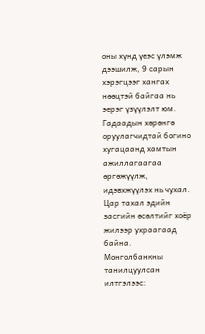оны хүнд үеэс үлэмж дээшилж, 9 сарын хэрэгцээг хангах нөөцтэй байгаа нь эерэг үзүүлэлт юм. Гадаадын хөрөнгө оруулагчидтай богино хугацаанд хамтын ажиллагаагаа өргөжүүлж, идэвхжүүлэх нь чухал.
Цар тахал эдийн засгийн өсөлтийг хоёр жилээр ухраагаад байна.
Монголбанкны танилцуулсан илтгэлээс: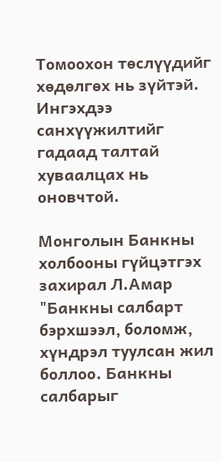Томоохон төслүүдийг хөдөлгөх нь зүйтэй. Ингэхдээ санхүүжилтийг гадаад талтай хуваалцах нь оновчтой.

Монголын Банкны холбооны гүйцэтгэх захирал Л.Амар "Банкны салбарт бэрхшээл, боломж, хүндрэл туулсан жил боллоо. Банкны салбарыг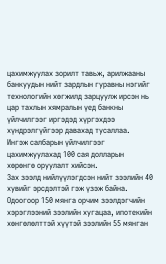цахимжуулах зорилт тавьж, арилжааны банкуудын нийт зардлын гуравны нэгийг технологийн хөгжилд зарцуулж ирсэн нь цар тахлын хямралын үед банкны үйлчилгээг иргэдэд хүргэхдээ хүндрэлгүйгээр давахад тусаллаа.
Ингэж салбарын үйлчилгээг цахимжуулахад 100 сая долларын хөрөнгө оруулалт хийсэн.
Зах зээлд нийлүүлэгдсэн нийт зээлийн 40 хувийг эрсдэлтэй гэж үзэж байна. Одоогоор 150 мянга орчим зээлдэгчийн хэрэглээний зээлийн хугацаа, ипотекийн хөнгөлөлттэй хүүтэй зээлийн 55 мянган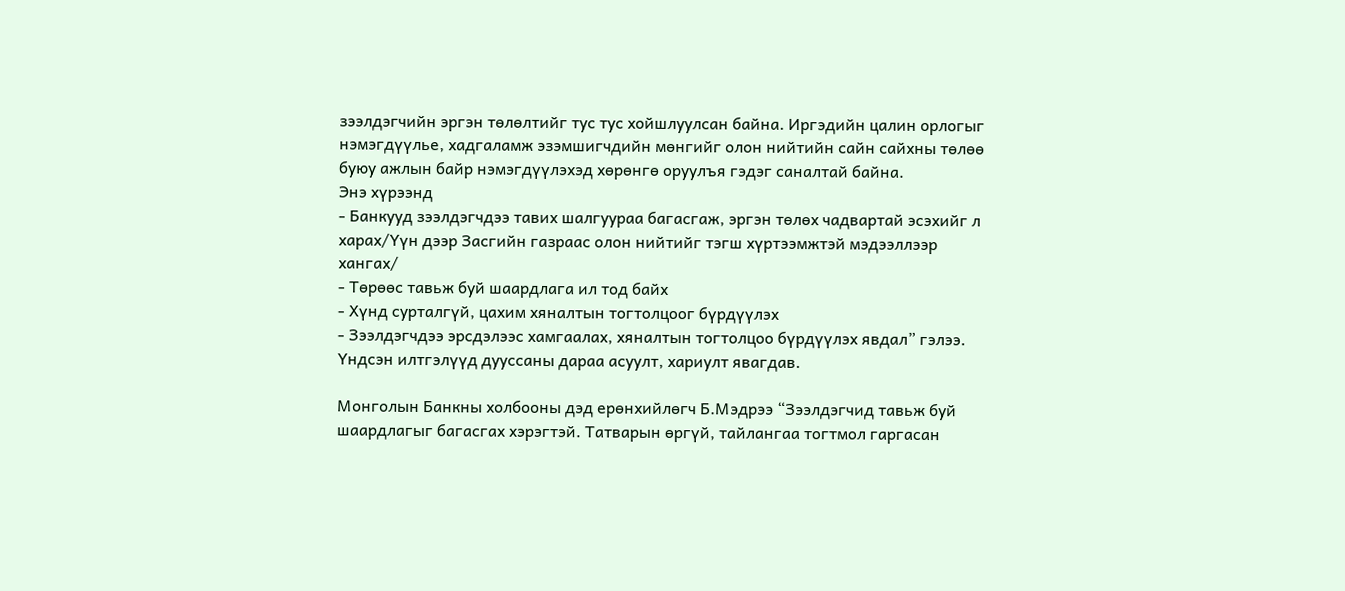зээлдэгчийн эргэн төлөлтийг тус тус хойшлуулсан байна. Иргэдийн цалин орлогыг нэмэгдүүлье, хадгаламж эзэмшигчдийн мөнгийг олон нийтийн сайн сайхны төлөө буюу ажлын байр нэмэгдүүлэхэд хөрөнгө оруулъя гэдэг саналтай байна.
Энэ хүрээнд
- Банкууд зээлдэгчдээ тавих шалгуураа багасгаж, эргэн төлөх чадвартай эсэхийг л харах/Үүн дээр Засгийн газраас олон нийтийг тэгш хүртээмжтэй мэдээллээр хангах/
- Төрөөс тавьж буй шаардлага ил тод байх
- Хүнд сурталгүй, цахим хяналтын тогтолцоог бүрдүүлэх
- Зээлдэгчдээ эрсдэлээс хамгаалах, хяналтын тогтолцоо бүрдүүлэх явдал” гэлээ.
Үндсэн илтгэлүүд дууссаны дараа асуулт, хариулт явагдав.

Монголын Банкны холбооны дэд ерөнхийлөгч Б.Мэдрээ “Зээлдэгчид тавьж буй шаардлагыг багасгах хэрэгтэй. Татварын өргүй, тайлангаа тогтмол гаргасан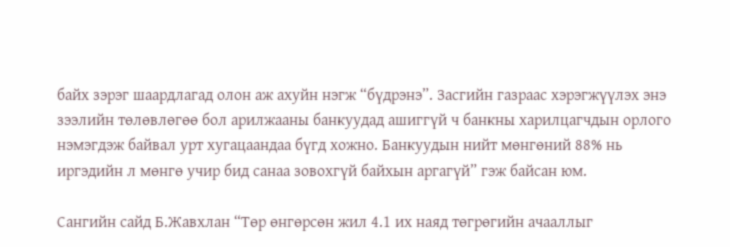байх зэрэг шаардлагад олон аж ахуйн нэгж “бүдрэнэ”. Засгийн газраас хэрэгжүүлэх энэ зээлийн төлөвлөгөө бол арилжааны банкуудад ашиггүй ч банкны харилцагчдын орлого нэмэгдэж байвал урт хугацаандаа бүгд хожно. Банкуудын нийт мөнгөний 88% нь иргэдийн л мөнгө учир бид санаа зовохгүй байхын аргагүй” гэж байсан юм.

Сангийн сайд Б.Жавхлан “Төр өнгөрсөн жил 4.1 их наяд төгрөгийн ачааллыг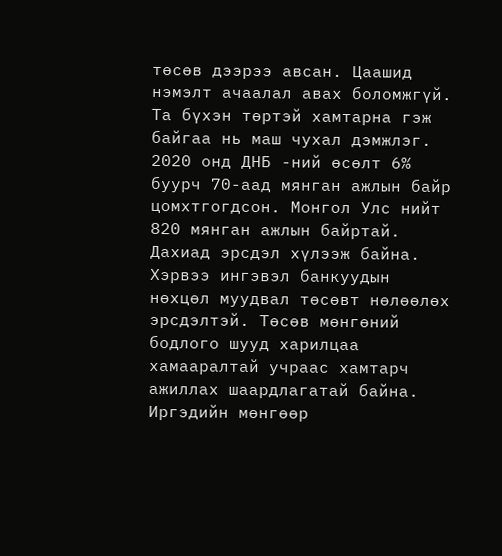төсөв дээрээ авсан. Цаашид нэмэлт ачаалал авах боломжгүй. Та бүхэн төртэй хамтарна гэж байгаа нь маш чухал дэмжлэг.
2020 онд ДНБ -ний өсөлт 6% буурч 70-аад мянган ажлын байр цомхтгогдсон. Монгол Улс нийт 820 мянган ажлын байртай. Дахиад эрсдэл хүлээж байна. Хэрвээ ингэвэл банкуудын нөхцөл муудвал төсөвт нөлөөлөх эрсдэлтэй. Төсөв мөнгөний бодлого шууд харилцаа хамааралтай учраас хамтарч ажиллах шаардлагатай байна. Иргэдийн мөнгөөр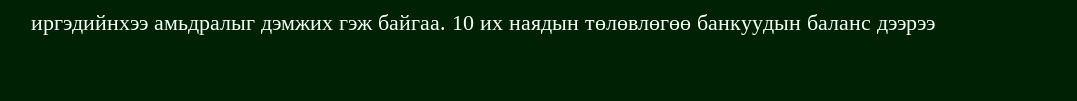иргэдийнхээ амьдралыг дэмжих гэж байгаа. 10 их наядын төлөвлөгөө банкуудын баланс дээрээ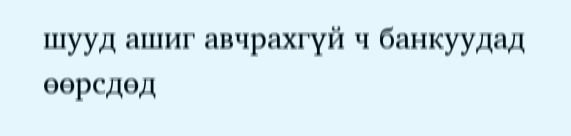шууд ашиг авчрахгүй ч банкуудад өөрсдөд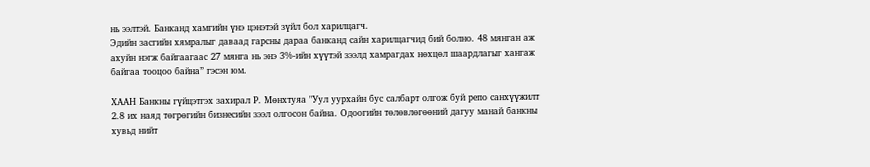нь ээлтэй. Банканд хамгийн үнэ цэнэтэй зүйл бол харилцагч.
Эдийн засгийн хямралыг даваад гарсны дараа банканд сайн харилцагчид бий болно. 48 мянган аж ахуйн нэгж байгаагаас 27 мянга нь энэ 3%-ийн хүүтэй зээлд хамрагдах нөхцөл шаардлагыг хангаж байгаа тооцоо байна” гэсэн юм.

ХААН Банкны гүйцэтгэх захирал Р. Мөнхтуяа "Уул уурхайн бус салбарт олгож буй репо санхүүжилт 2.8 их наяд төгрөгийн бизнесийн зээл олгосон байна. Одоогийн төлөвлөгөөний дагуу манай банкны хувьд нийт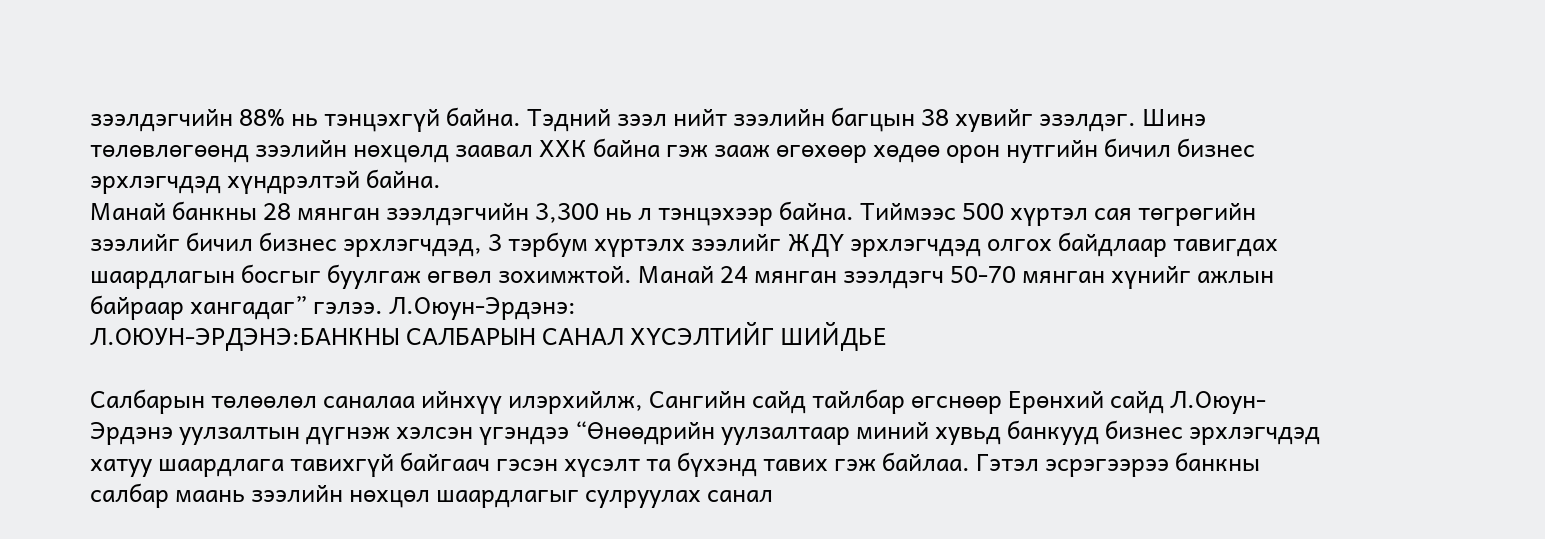зээлдэгчийн 88% нь тэнцэхгүй байна. Тэдний зээл нийт зээлийн багцын 38 хувийг эзэлдэг. Шинэ төлөвлөгөөнд зээлийн нөхцөлд заавал ХХК байна гэж зааж өгөхөөр хөдөө орон нутгийн бичил бизнес эрхлэгчдэд хүндрэлтэй байна.
Манай банкны 28 мянган зээлдэгчийн 3,300 нь л тэнцэхээр байна. Тиймээс 500 хүртэл сая төгрөгийн зээлийг бичил бизнес эрхлэгчдэд, 3 тэрбум хүртэлх зээлийг ЖДҮ эрхлэгчдэд олгох байдлаар тавигдах шаардлагын босгыг буулгаж өгвөл зохимжтой. Манай 24 мянган зээлдэгч 50-70 мянган хүнийг ажлын байраар хангадаг” гэлээ. Л.Оюун-Эрдэнэ:
Л.ОЮУН-ЭРДЭНЭ:БАНКНЫ САЛБАРЫН САНАЛ ХҮСЭЛТИЙГ ШИЙДЬЕ

Салбарын төлөөлөл саналаа ийнхүү илэрхийлж, Сангийн сайд тайлбар өгснөөр Ерөнхий сайд Л.Оюун-Эрдэнэ уулзалтын дүгнэж хэлсэн үгэндээ “Өнөөдрийн уулзалтаар миний хувьд банкууд бизнес эрхлэгчдэд хатуу шаардлага тавихгүй байгаач гэсэн хүсэлт та бүхэнд тавих гэж байлаа. Гэтэл эсрэгээрээ банкны салбар маань зээлийн нөхцөл шаардлагыг сулруулах санал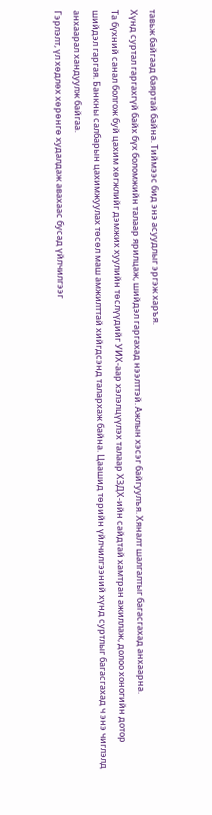тавьж байгаад баяртай байна. Тиймээс бид энэ асуудлыг эргэж харъя.
Хүнд суртал гаргахгүй байх бүх боломжийн талаар ярилцаж, шийдэл гаргахад нээлттэй. Ажлын хэсэг байгуулъя. Хяналт шалгалтыг багасгахад анхаарна.
Та бүхний санал болгож буй цахим хөгжлийг дэмжих хуулийн төслүүдийг УИХ-аар хэлэлцүүлэх талаар ХЗДХ-ийн сайдтай хамтран ажиллаж, долоо хоногийн дотор шийдэл гаргая. Банкны салбарын цахимжуулах төсөл маш амжилттай хийгдсэнд талархаж байна. Цаашид төрийн үйлчилгээний хүнд суртлыг багасгахад ч энэ чиглэлд анхаарал хандуулж байгаа.
Гэрлэлт, үл хөдлөх хөрөнгө худалдаж авахаас бусад үйлчилгээг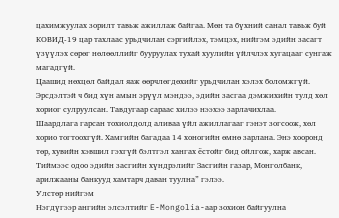цахимжуулах зорилт тавьж ажиллаж байгаа. Мөн та бүхний санал тавьж буй КОВИД-19 цар тахлаас урьдчилан сэргийлэх, тэмцэх, нийгэм эдийн засагт үзүүлэх сөрөг нөлөөллийг бууруулах тухай хуулийн үйлчлэх хугацааг сунгаж магадгүй.
Цаашид нөхцөл байдал яаж өөрчлөгдөхийг урьдчилан хэлэх боломжгүй. Эрсдэлтэй ч бид хүн амын эрүүл мэндээ, эдийн засгаа дэмжихийн тулд хөл хориог сулруулсан. Тавдугаар сараас хилээ нээхээ зарлачихлаа.
Шаардлага гарсан тохиолдолд аливаа үйл ажиллагааг гэнэт зогсоож, хөл хорио тогтоохгүй. Хамгийн багадаа 14 хоногийн өмнө зарлана. Энэ хооронд төр, хувийн хэвшил гэхгүй бэлтгэл хангах ёстойг бид ойлгож, харж авсан. Тиймээс одоо эдийн засгийн хүндрэлийг Засгийн газар, Монголбанк, арилжааны банкууд хамтарч даван туулна” гэлээ.
Улстөр нийгэм
Нэгдүгээр ангийн элсэлтийг E-Mongolia-аар зохион байгуулна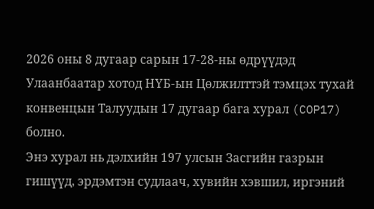2026 оны 8 дугаар сарын 17-28-ны өдрүүдэд Улаанбаатар хотод НҮБ-ын Цөлжилттэй тэмцэх тухай конвенцын Талуудын 17 дугаар бага хурал (COP17) болно.
Энэ хурал нь дэлхийн 197 улсын Засгийн газрын гишүүд, эрдэмтэн судлаач, хувийн хэвшил, иргэний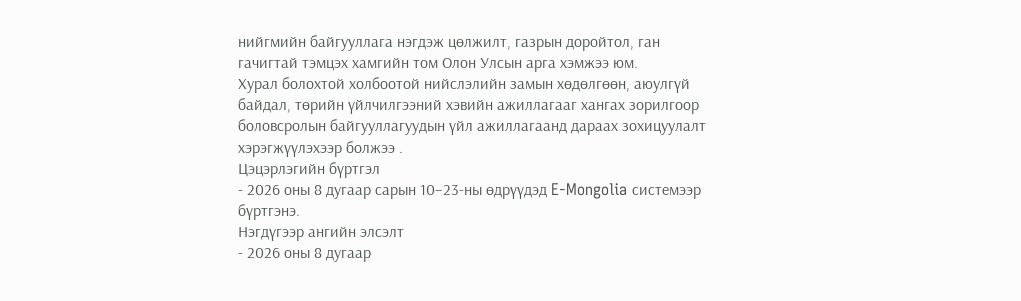нийгмийн байгууллага нэгдэж цөлжилт, газрын доройтол, ган гачигтай тэмцэх хамгийн том Олон Улсын арга хэмжээ юм.
Хурал болохтой холбоотой нийслэлийн замын хөдөлгөөн, аюулгүй байдал, төрийн үйлчилгээний хэвийн ажиллагааг хангах зорилгоор боловсролын байгууллагуудын үйл ажиллагаанд дараах зохицуулалт хэрэгжүүлэхээр болжээ .
Цэцэрлэгийн бүртгэл
- 2026 оны 8 дугаар сарын 10–23-ны өдрүүдэд E-Mongolia системээр бүртгэнэ.
Нэгдүгээр ангийн элсэлт
- 2026 оны 8 дугаар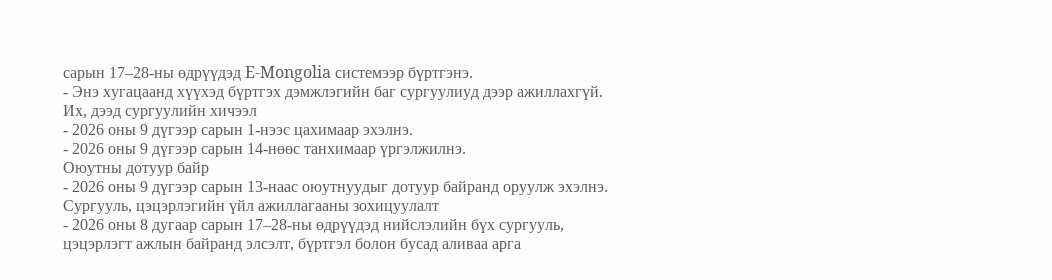сарын 17–28-ны өдрүүдэд E-Mongolia системээр бүртгэнэ.
- Энэ хугацаанд хүүхэд бүртгэх дэмжлэгийн баг сургуулиуд дээр ажиллахгүй.
Их, дээд сургуулийн хичээл
- 2026 оны 9 дүгээр сарын 1-нээс цахимаар эхэлнэ.
- 2026 оны 9 дүгээр сарын 14-нөөс танхимаар үргэлжилнэ.
Оюутны дотуур байр
- 2026 оны 9 дүгээр сарын 13-наас оюутнуудыг дотуур байранд оруулж эхэлнэ.
Сургууль, цэцэрлэгийн үйл ажиллагааны зохицуулалт
- 2026 оны 8 дугаар сарын 17–28-ны өдрүүдэд нийслэлийн бүх сургууль, цэцэрлэгт ажлын байранд элсэлт, бүртгэл болон бусад аливаа арга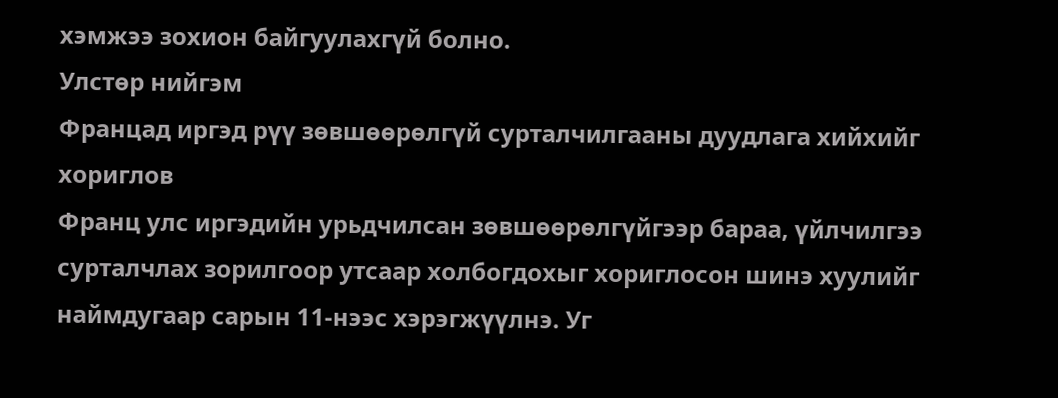хэмжээ зохион байгуулахгүй болно.
Улстөр нийгэм
Францад иргэд рүү зөвшөөрөлгүй сурталчилгааны дуудлага хийхийг хориглов
Франц улс иргэдийн урьдчилсан зөвшөөрөлгүйгээр бараа, үйлчилгээ сурталчлах зорилгоор утсаар холбогдохыг хориглосон шинэ хуулийг наймдугаар сарын 11-нээс хэрэгжүүлнэ. Уг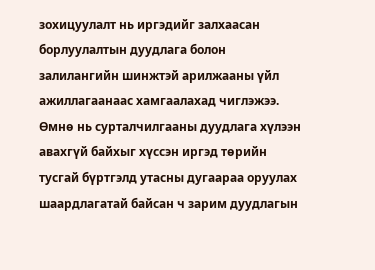зохицуулалт нь иргэдийг залхаасан борлуулалтын дуудлага болон залилангийн шинжтэй арилжааны үйл ажиллагаанаас хамгаалахад чиглэжээ.
Өмнө нь сурталчилгааны дуудлага хүлээн авахгүй байхыг хүссэн иргэд төрийн тусгай бүртгэлд утасны дугаараа оруулах шаардлагатай байсан ч зарим дуудлагын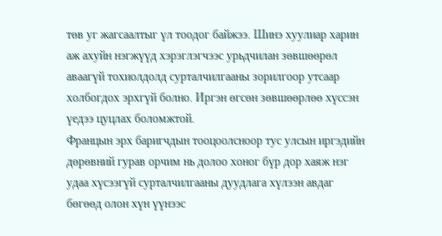төв уг жагсаалтыг үл тоодог байжээ. Шинэ хуулиар харин аж ахуйн нэгжүүд хэрэглэгчээс урьдчилан зөвшөөрөл аваагүй тохиолдолд сурталчилгааны зорилгоор утсаар холбогдох эрхгүй болно. Иргэн өгсөн зөвшөөрлөө хүссэн үедээ цуцлах боломжтой.
Францын эрх баригчдын тооцоолсноор тус улсын иргэдийн дөрөвний гурав орчим нь долоо хоног бүр дор хаяж нэг удаа хүсээгүй сурталчилгааны дуудлага хүлээн авдаг бөгөөд олон хүн үүнээс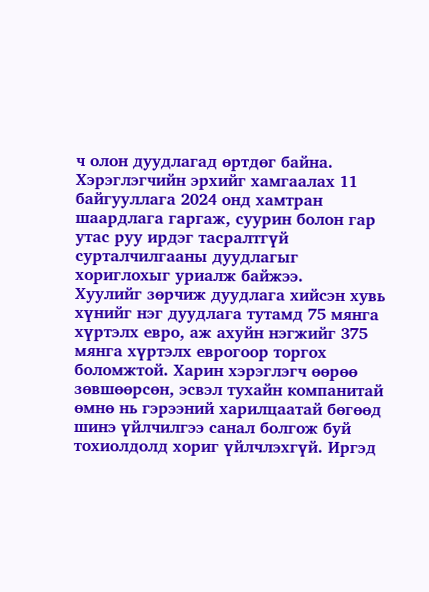ч олон дуудлагад өртдөг байна. Хэрэглэгчийн эрхийг хамгаалах 11 байгууллага 2024 онд хамтран шаардлага гаргаж, суурин болон гар утас руу ирдэг тасралтгүй сурталчилгааны дуудлагыг хориглохыг уриалж байжээ.
Хуулийг зөрчиж дуудлага хийсэн хувь хүнийг нэг дуудлага тутамд 75 мянга хүртэлх евро, аж ахуйн нэгжийг 375 мянга хүртэлх еврогоор торгох боломжтой. Харин хэрэглэгч өөрөө зөвшөөрсөн, эсвэл тухайн компанитай өмнө нь гэрээний харилцаатай бөгөөд шинэ үйлчилгээ санал болгож буй тохиолдолд хориг үйлчлэхгүй. Иргэд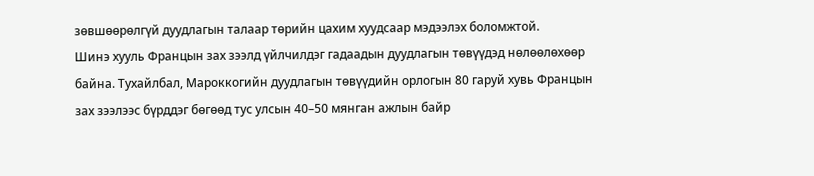зөвшөөрөлгүй дуудлагын талаар төрийн цахим хуудсаар мэдээлэх боломжтой.
Шинэ хууль Францын зах зээлд үйлчилдэг гадаадын дуудлагын төвүүдэд нөлөөлөхөөр байна. Тухайлбал, Мароккогийн дуудлагын төвүүдийн орлогын 80 гаруй хувь Францын зах зээлээс бүрддэг бөгөөд тус улсын 40–50 мянган ажлын байр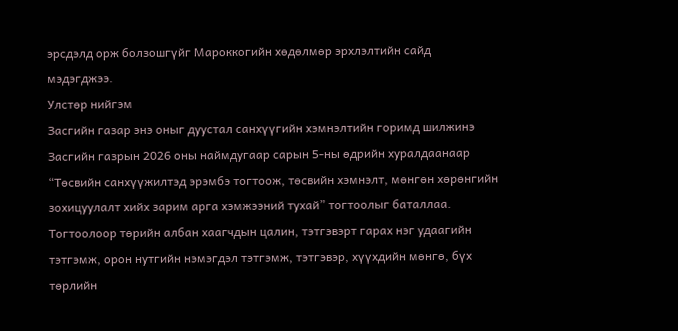эрсдэлд орж болзошгүйг Мароккогийн хөдөлмөр эрхлэлтийн сайд мэдэгджээ.
Улстөр нийгэм
Засгийн газар энэ оныг дуустал санхүүгийн хэмнэлтийн горимд шилжинэ
Засгийн газрын 2026 оны наймдугаар сарын 5-ны өдрийн хуралдаанаар “Төсвийн санхүүжилтэд эрэмбэ тогтоож, төсвийн хэмнэлт, мөнгөн хөрөнгийн зохицуулалт хийх зарим арга хэмжээний тухай” тогтоолыг баталлаа.
Тогтоолоор төрийн албан хаагчдын цалин, тэтгэвэрт гарах нэг удаагийн тэтгэмж, орон нутгийн нэмэгдэл тэтгэмж, тэтгэвэр, хүүхдийн мөнгө, бүх төрлийн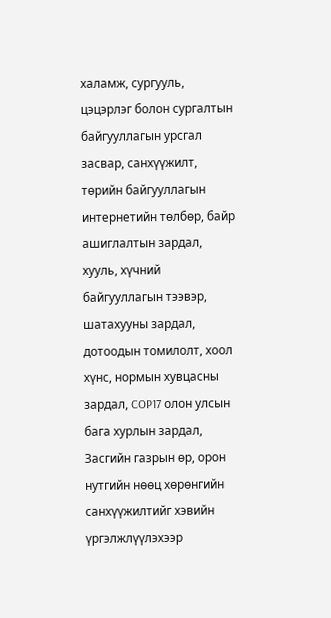халамж, сургууль, цэцэрлэг болон сургалтын байгууллагын урсгал засвар, санхүүжилт, төрийн байгууллагын интернетийн төлбөр, байр ашиглалтын зардал, хууль, хүчний байгууллагын тээвэр, шатахууны зардал, дотоодын томилолт, хоол хүнс, нормын хувцасны зардал, COP17 олон улсын бага хурлын зардал, Засгийн газрын өр, орон нутгийн нөөц хөрөнгийн санхүүжилтийг хэвийн үргэлжлүүлэхээр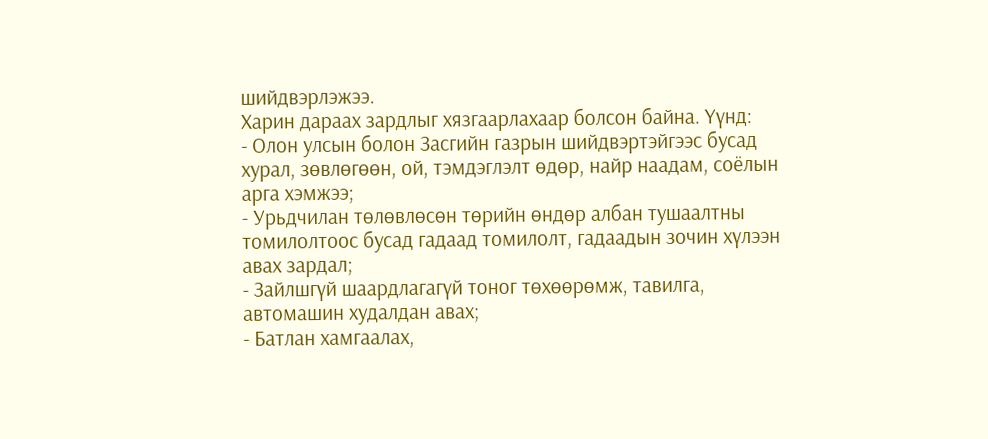шийдвэрлэжээ.
Харин дараах зардлыг хязгаарлахаар болсон байна. Үүнд:
- Олон улсын болон Засгийн газрын шийдвэртэйгээс бусад хурал, зөвлөгөөн, ой, тэмдэглэлт өдөр, найр наадам, соёлын арга хэмжээ;
- Урьдчилан төлөвлөсөн төрийн өндөр албан тушаалтны томилолтоос бусад гадаад томилолт, гадаадын зочин хүлээн авах зардал;
- Зайлшгүй шаардлагагүй тоног төхөөрөмж, тавилга, автомашин худалдан авах;
- Батлан хамгаалах,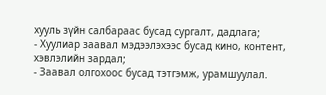хууль зүйн салбараас бусад сургалт, дадлага;
- Хуулиар заавал мэдээлэхээс бусад кино, контент, хэвлэлийн зардал;
- Заавал олгохоос бусад тэтгэмж, урамшуулал.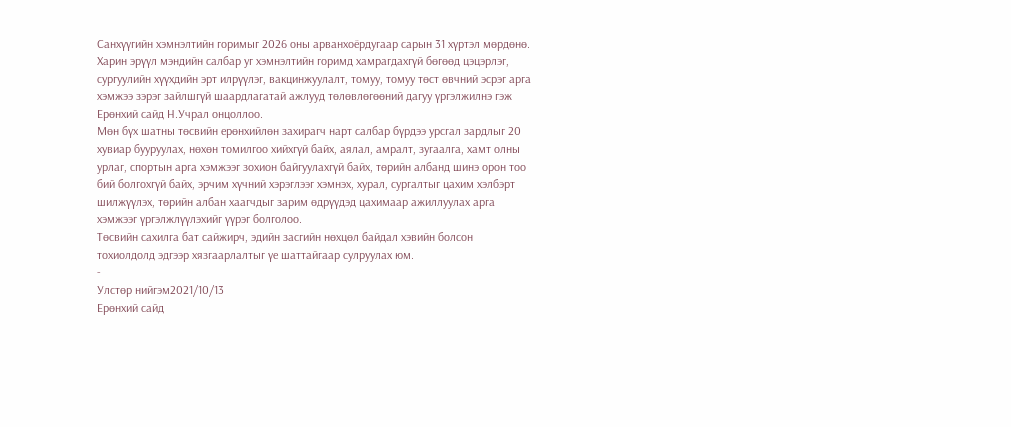Санхүүгийн хэмнэлтийн горимыг 2026 оны арванхоёрдугаар сарын 31 хүртэл мөрдөнө. Харин эрүүл мэндийн салбар уг хэмнэлтийн горимд хамрагдахгүй бөгөөд цэцэрлэг, сургуулийн хүүхдийн эрт илрүүлэг, вакцинжуулалт, томуу, томуу төст өвчний эсрэг арга хэмжээ зэрэг зайлшгүй шаардлагатай ажлууд төлөвлөгөөний дагуу үргэлжилнэ гэж Ерөнхий сайд Н.Учрал онцоллоо.
Мөн бүх шатны төсвийн ерөнхийлөн захирагч нарт салбар бүрдээ урсгал зардлыг 20 хувиар бууруулах, нөхөн томилгоо хийхгүй байх, аялал, амралт, зугаалга, хамт олны урлаг, спортын арга хэмжээг зохион байгуулахгүй байх, төрийн албанд шинэ орон тоо бий болгохгүй байх, эрчим хүчний хэрэглээг хэмнэх, хурал, сургалтыг цахим хэлбэрт шилжүүлэх, төрийн албан хаагчдыг зарим өдрүүдэд цахимаар ажиллуулах арга хэмжээг үргэлжлүүлэхийг үүрэг болголоо.
Төсвийн сахилга бат сайжирч, эдийн засгийн нөхцөл байдал хэвийн болсон тохиолдолд эдгээр хязгаарлалтыг үе шаттайгаар сулруулах юм.
-
Улстөр нийгэм2021/10/13
Ерөнхий сайд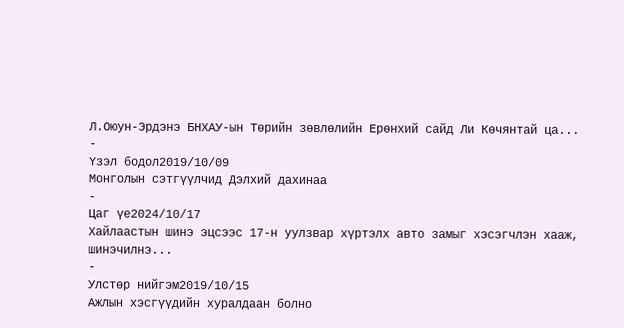Л.Оюун-Эрдэнэ БНХАУ-ын Төрийн зөвлөлийн Ерөнхий сайд Ли Көчянтай ца...
-
Үзэл бодол2019/10/09
Монголын сэтгүүлчид Дэлхий дахинаа
-
Цаг үе2024/10/17
Хайлаастын шинэ эцсээс 17-н уулзвар хүртэлх авто замыг хэсэгчлэн хааж, шинэчилнэ...
-
Улстөр нийгэм2019/10/15
Ажлын хэсгүүдийн хуралдаан болно